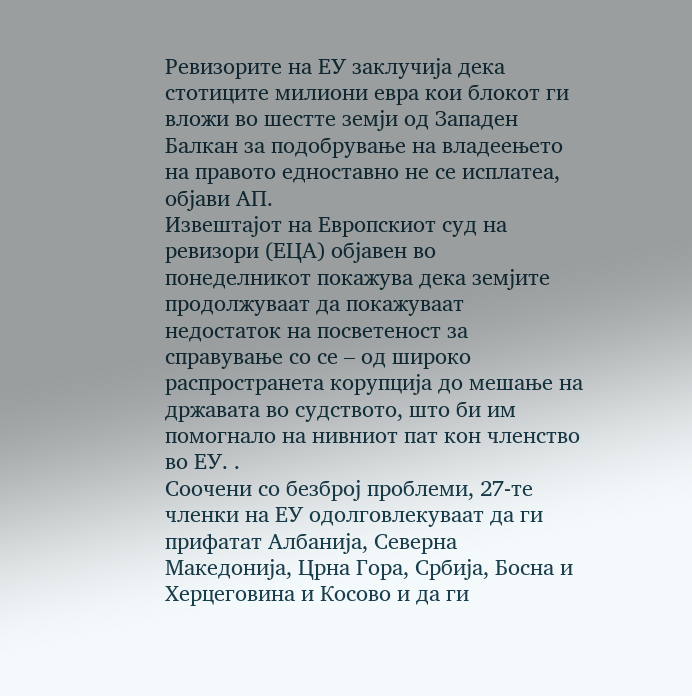Ревизорите на ЕУ заклучија дека стотиците милиони евра кои блокот ги вложи во шестте земји од Западен Балкан за подобрување на владеењето на правото едноставно не се исплатеа, објави АП.
Извештајот на Европскиот суд на ревизори (ЕЦА) објавен во понеделникот покажува дека земјите продолжуваат да покажуваат недостаток на посветеност за справување со се – од широко распространета корупција до мешање на државата во судството, што би им помогнало на нивниот пат кон членство во ЕУ. .
Соочени со безброј проблеми, 27-те членки на ЕУ одолговлекуваат да ги прифатат Албанија, Северна Македонија, Црна Гора, Србија, Босна и Херцеговина и Косово и да ги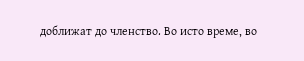доближат до членство. Во исто време, во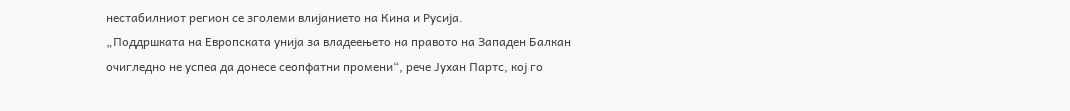нестабилниот регион се зголеми влијанието на Кина и Русија.
„Поддршката на Европската унија за владеењето на правото на Западен Балкан очигледно не успеа да донесе сеопфатни промени“, рече Јухан Партс, кој го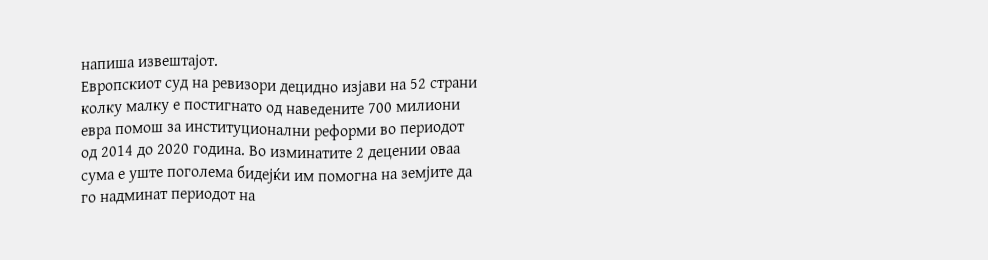напиша извештајот.
Европскиот суд на ревизори децидно изјави на 52 страни колку малку е постигнато од наведените 700 милиони евра помош за институционални реформи во периодот од 2014 до 2020 година. Во изминатите 2 децении оваа сума е уште поголема бидејќи им помогна на земјите да го надминат периодот на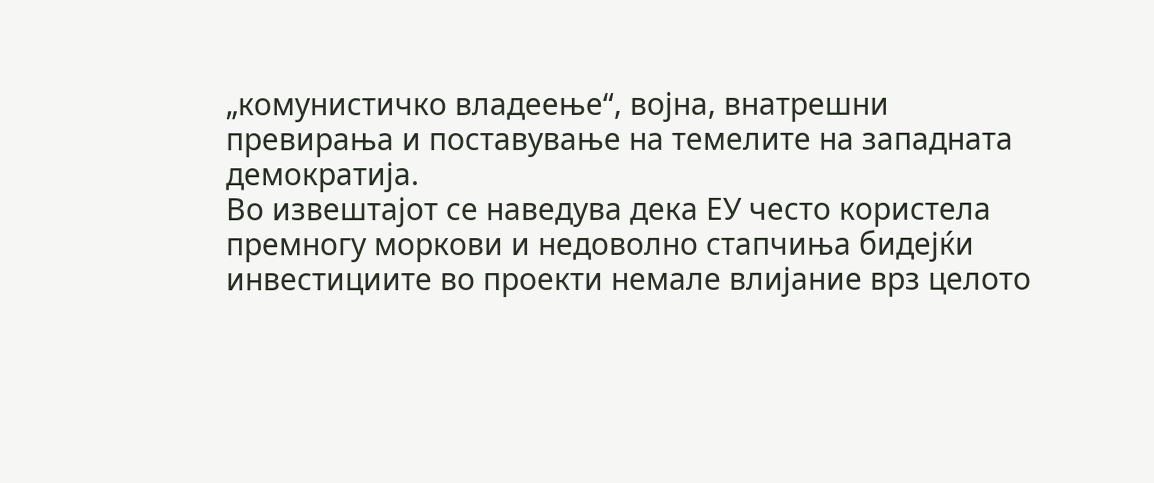„комунистичко владеење“, војна, внатрешни превирања и поставување на темелите на западната демократија.
Во извештајот се наведува дека ЕУ често користела премногу моркови и недоволно стапчиња бидејќи инвестициите во проекти немале влијание врз целото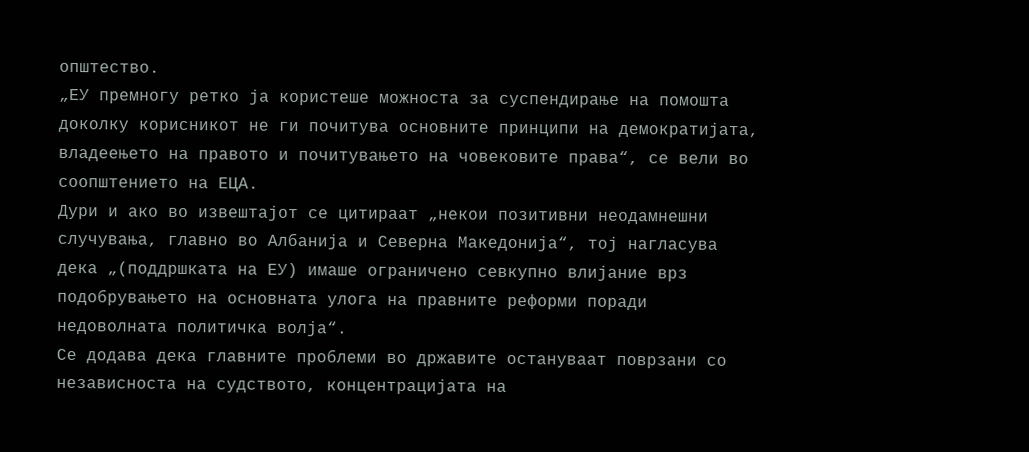општество.
„ЕУ премногу ретко ја користеше можноста за суспендирање на помошта доколку корисникот не ги почитува основните принципи на демократијата, владеењето на правото и почитувањето на човековите права“, се вели во соопштението на ЕЦА.
Дури и ако во извештајот се цитираат „некои позитивни неодамнешни случувања, главно во Албанија и Северна Македонија“, тој нагласува дека „(поддршката на ЕУ) имаше ограничено севкупно влијание врз подобрувањето на основната улога на правните реформи поради недоволната политичка волја“.
Се додава дека главните проблеми во државите остануваат поврзани со независноста на судството, концентрацијата на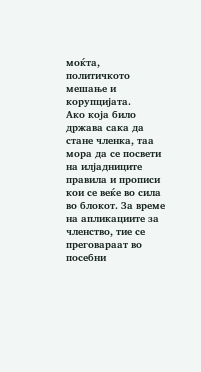моќта, политичкото мешање и корупцијата.
Ако која било држава сака да стане членка, таа мора да се посвети на илјадниците правила и прописи кои се веќе во сила во блокот. За време на апликациите за членство, тие се преговараат во посебни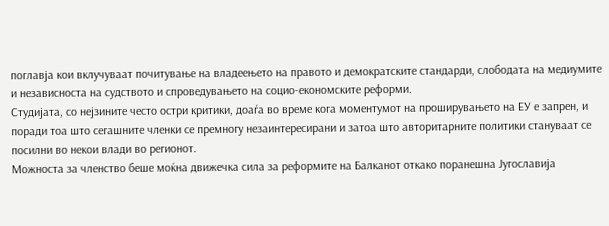поглавја кои вклучуваат почитување на владеењето на правото и демократските стандарди, слободата на медиумите и независноста на судството и спроведувањето на социо-економските реформи.
Студијата, со нејзините често остри критики, доаѓа во време кога моментумот на проширувањето на ЕУ е запрен, и поради тоа што сегашните членки се премногу незаинтересирани и затоа што авторитарните политики стануваат се посилни во некои влади во регионот.
Можноста за членство беше моќна движечка сила за реформите на Балканот откако поранешна Југославија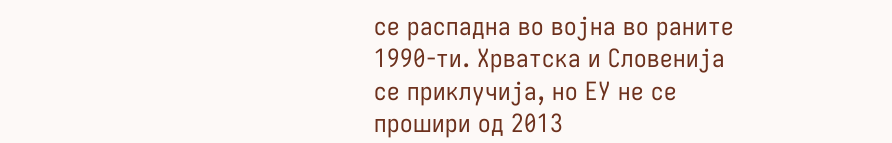се распадна во војна во раните 1990-ти. Хрватска и Словенија се приклучија, но ЕУ не се прошири од 2013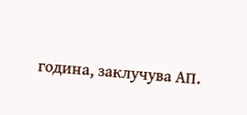година, заклучува АП.